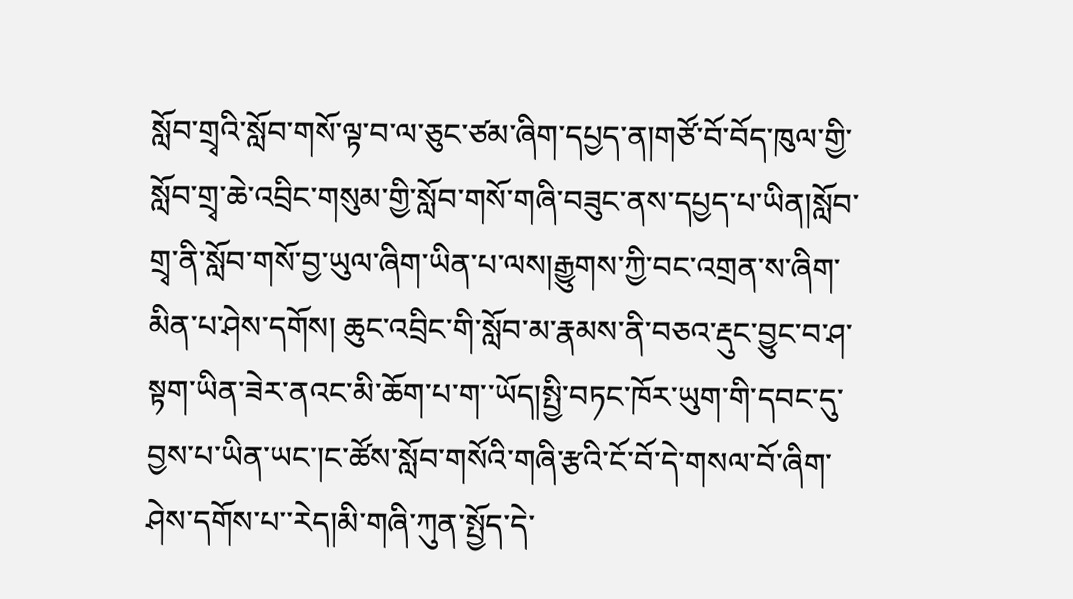སློབ་གྲྭའི་སློབ་གསོ་ལྟ་བ་ལ་ཅུང་ཙམ་ཞིག་དཔྱད་ན།གཙོ་བོ་བོད་ཁུལ་གྱི་སློབ་གྲྭ་ཆེ་འབྲིང་གསུམ་གྱི་སློབ་གསོ་གཞི་བཟུང་ནས་དཔྱད་པ་ཡིན།སློབ་གྲྭ་ནི་སློབ་གསོ་བྱ་ཡུལ་ཞིག་ཡིན་པ་ལས།རྒྱུགས་ཀྱི་བང་འགྲན་ས་ཞིག་མིན་པ་ཤེས་དགོས། ཆུང་འབྲིང་གི་སློབ་མ་རྣམས་ནི་བཅའ་རྡུང་བྱུང་བ་ཤ་སྟག་ཡིན་ཟེར་ནའང་མི་ཆོག་པ་ག་་ཡོད།སྤྱི་བཏང་ཁོར་ཡུག་གི་དབང་དུ་བྱས་པ་ཡིན་ཡང་།ང་ཚོས་སློབ་གསོའི་གཞི་རྩའི་ངོ་བོ་དེ་གསལ་བོ་ཞིག་ཤེས་དགོས་པ་་རེད།མི་གཞི་ཀུན་སྤྱོད་དེ་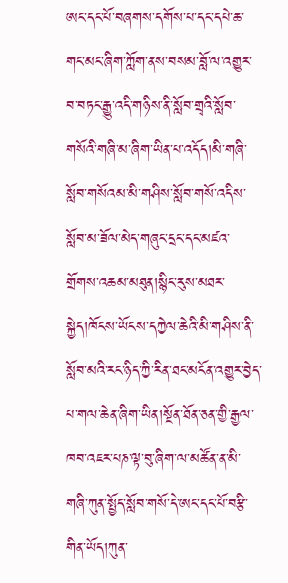ཨང་དང་པོ་བཞགས་དགོས་པ་དང་དཔེ་ཆ་གང་མང་ཞིག་ཀློག་ནས་བསམ་བློ་ལ་འགྱུར་བ་བཏང་རྒྱུ་འདི་གཉིས་ནི་སློབ་གྲྭའི་སློབ་གསོའི་གཞི་མ་ཞིག་ཡིན་པ་འདོད།མི་གཞི་སློབ་གསོའམ་མི་གཤིས་སློབ་གསོ་འདིས་སློབ་མ་ཟོལ་མེད་གཞུང་དྲང་དང་མཛའ་གྲོགས་འཆམ་མཐུན།སྙིང་རུས་མཐར་སྐྱེད།ཁོངས་ཡོངས་དཀྱེལ་ཆེའི་མི་གཤིས་ནི་སློབ་མའི་རང་ཉིད་ཀྱི་རིན་ཐང་མངོན་འགྱུར་བྱེད་པ་གལ་ཆེན་ཞིག་ཡིན།སྔོན་ཐོན་ཅན་གྱི་རྒྱལ་ཁབ་འཇར་པཎ་ལྟ་བུ་ཞིག་ལ་མཚོན་ན་མི་གཞི་ཀུན་སྤྱོད་སློབ་གསོ་དེ་ཨང་དང་པོ་བརྩི་གིན་ཡོད།ཀུན་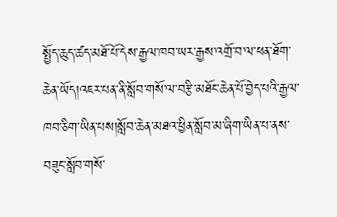སྤྱོད་ཆུད་ཚད་མཐོ་པོ་དེས་རྒྱལ་ཁབ་ཡར་རྒྱས་འགྲོ་བ་ལ་ཕན་ཐོག་ཆེན་ཡོད།འཇར་པན་ནི་སློབ་གསོ་ལ་བརྩི་མཐོང་ཆེན་པོ་བྱེད་པའི་རྒྱལ་ཁབ་ཅིག་ཡིན་པས།སློབ་ཆེན་མཐའ་ཕྱིན་སློབ་མ་ཞིག་ཡིན་པ་ནས་བཟུང་སློབ་གསོ་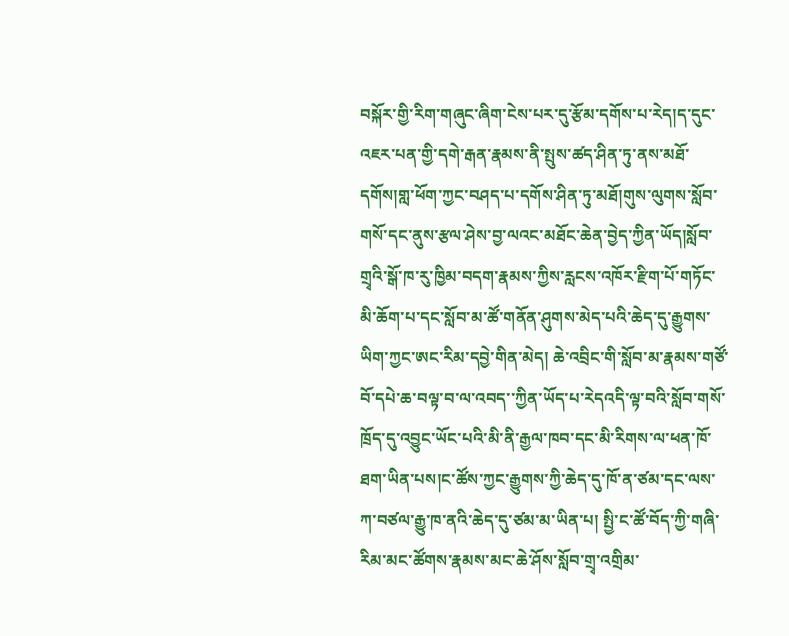བསྐོར་གྱི་རིག་གཞུང་ཞིག་ངེས་པར་དུ་རྩོམ་དགོས་པ་རེད།ད་དུང་འཇར་པན་གྱི་དགེ་རྒན་རྣམས་ནི་སྤུས་ཚད་ཤིན་ཏུ་ནས་མཐོ་དགོས།གླ་ཕོག་ཀྱང་བཤད་པ་དགོས་ཤིན་ཏུ་མཐོ།གུས་ལུགས་སློབ་གསོ་དང་ནུས་རྩལ་ཤེས་བྱ་ལའང་མཐོང་ཆེན་བྱེད་ཀྱིན་ཡོད།སློབ་གྲྭའི་སྒོ་ཁ་རུ་ཁྱིམ་བདག་རྣམས་ཀྱིས་རླངས་འཁོར་རྫིག་པོ་གཏོང་མི་ཆོག་པ་དང་སློབ་མ་ཚོ་གནོན་ཤུགས་མེད་པའི་ཆེད་དུ་རྒྱུགས་ཡིག་ཀྱང་ཨང་རིམ་དབྱེ་གིན་མེད། ཆེ་འབྲིང་གི་སློབ་མ་རྣམས་གཙོ་བོ་དཔེ་ཆ་བལྟ་བ་ལ་འབད་་ཀྱིན་ཡོད་པ་རེདའདི་ལྟ་བའི་སློབ་གསོ་ཁྲོད་དུ་འབྱུང་ཡོང་པའི་མི་ནི་རྒྱལ་ཁབ་དང་མི་རིགས་ལ་ཕན་ཁོ་ཐག་ཡིན་པས།ང་ཚོས་ཀྱང་རྒྱུགས་ཀྱི་ཆེད་དུ་ཁོ་ན་ཙམ་དང་ལས་ཀ་བཙལ་རྒྱུ་ཁ་ནའི་ཆེད་དུ་ཙམ་མ་ཡིན་པ། སྤྱི་ང་ཚོ་བོད་ཀྱི་གཞི་རིམ་མང་ཚོགས་རྣམས་མང་ཆེ་ཤོས་སློབ་གྲྭ་འགྲིམ་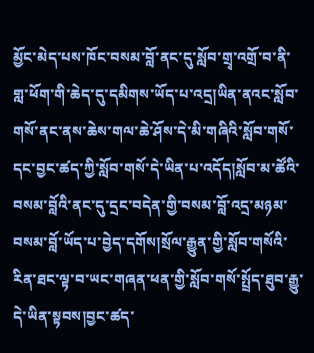མྱོང་མེད་པས་ཁོང་བསམ་བློ་ནང་དུ་སློབ་གྲྭ་འགྲོ་བ་ནི་གླ་ཕོག་གི་ཆེད་དུ་དམིགས་ཡོད་པ་འདྲ།ཡིན་ནའང་སློབ་གསོ་ནང་ནས་ཆེས་གལ་ཆེ་ཤོས་དེ་མི་གཞིའི་སློབ་གསོ་དང་བྱང་ཚད་ཀྱི་སློབ་གསོ་དེ་ཡིན་པ་འདོད།སློབ་མ་ཚོའི་བསམ་བློའི་ནང་དུ་དྲང་བདེན་གྱི་བསམ་བློ་འདྲ་མཉམ་བསམ་བློ་ཡོད་པ་བྱེད་དགོས།སྲོལ་རྒྱུན་གྱི་སློབ་གསོའི་རིན་ཐང་ལྟ་བ་ཡང་གཞན་ཕན་གྱི་སློབ་གསོ་སྤྲོད་ཐུབ་རྒྱུ་དེ་ཡིན་སྟབས།བྱང་ཚད་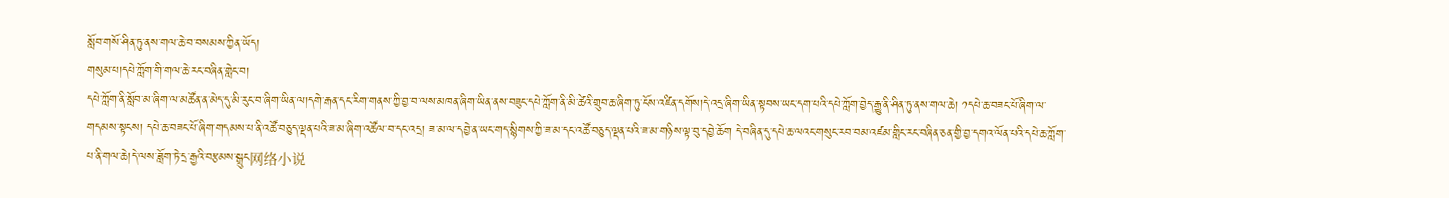སློབ་གསོ་ཤིན་ཏུ་ནས་གལ་ཆེ་བ་བསམས་ཀྱིན་ཡོད།
གསུམ་པ།དཔེ་ཀློག་གི་གལ་ཆེ་རང་བཞིན་གླེང་བ།
དཔེ་ཀློག་ནི་སློབ་མ་ཞིག་ལ་མཚོན་ན་མེད་དུ་མི་རུང་བ་ཞིག་ཡིན་ལ།དགེ་རྒན་དང་རིག་གནས་ཀྱི་བྱ་བ་ལས་མཁན་ཞིག་ཡིན་ནས་བཟུང་དཔེ་ཀློག་ནི་མི་ཚེའི་གྲུབ་ཆ་ཞིག་ཏུ་ངོས་འཛིན་དགོས།དེ་འདྲ་ཞིག་ཡིན་སྟབས་ཡང་དག་པའི་དཔེ་ཀློག་བྱེད་རྒྱུ་ནི་ཤིན་ཏུ་ནས་གལ་ཆེ། ༡དཔེ་ཆ་བཟང་པོ་ཞིག་ལ་གདམས་སྟངས། དཔེ་ཆ་བཟང་པོ་ཞིག་གདམས་པ་ནི་འཚོ་བཅུད་ལྡན་པའི་ཟ་མ་ཞིག་འཚོལ་བ་དང་འདྲ། ཟ་མ་ལ་དབྱེ་ན་ཡང་གད་སྙིགས་ཀྱི་ཟ་མ་དང་འཚོ་བཅུད་ལྡན་པའི་ཟ་མ་གཉིས་ལྟ་བུ་དབྱེ་ཆོག དེ་བཞིན་དུ་དཔེ་ཆ་ལའང་གསུང་རབ་བམ་འཛམ་གླིང་རང་བཞིན་ཅན་གྱི་བྱ་དགའ་ལོན་པའི་དཔེ་ཆ་ཀློག་པ་ནི་གལ་ཆེ།དེ་ལས་ཟློག་ཏེ་དྲ་རྒྱའི་བརྩམས་སྒྲུང网络小说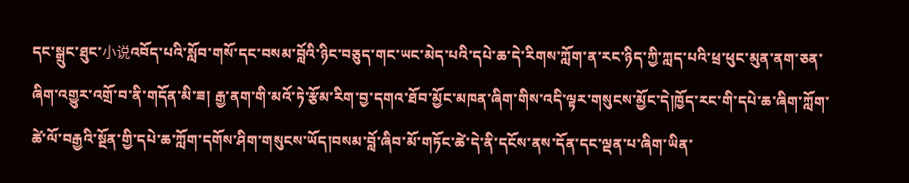དང་སྒྲུང་ཐུང་小说འབོད་པའི་སློབ་གསོ་དང་བསམ་བློའི་ཉིང་བཅུད་གང་ཡང་མེད་པའི་དཔེ་ཆ་དེ་རིགས་ཀློག་ན་རང་ཉིད་ཀྱི་ཀླད་པའི་ཕྲ་ཕུང་མུན་ནག་ཅན་ཞིག་འགྱུར་འགྲོ་བ་ནི་གདོན་མི་ཟ། རྒྱ་ནག་གི་མའོ་ཏེ་རྩོམ་རིག་བྱ་དགའ་ཐོབ་མྱོང་མཁན་ཞིག་གིས་འདི་ལྟར་གསུངས་མྱོང་དེ།ཁྱོད་རང་གི་དཔེ་ཆ་ཞིག་ཀློག་ཚེ་ལོ་བརྒྱའི་སྔོན་གྱི་དཔེ་ཆ་ཀློག་དགོས་ཤིག་གསུངས་ཡོད།བསམ་བློ་ཞིབ་མོ་གཏོང་ཚེ་དེ་ནི་དངོས་ནས་དོན་དང་ལྡན་པ་ཞིག་ཡིན་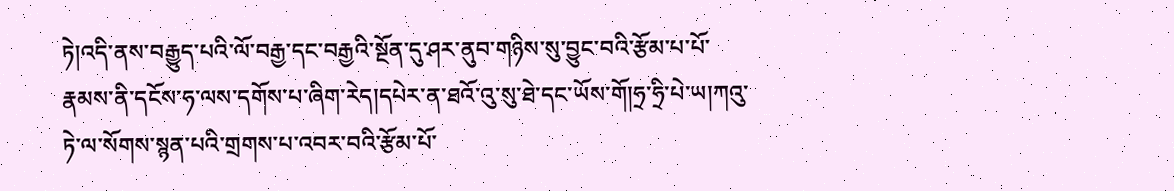ཏེ།འདི་ནས་བརྒྱུད་པའི་ལོ་བརྒྱ་དང་བརྒྱའི་སྔོན་དུ་ཤར་ནུབ་གཉིས་སུ་བྱུང་བའི་རྩོམ་པ་པོ་རྣམས་ནི་དངོས་ཧ་ལས་དགོས་པ་ཞིག་རེད།དཔེར་ན་ཐའོ་འུ་སུ་ཐེ་དང་ཡོས་གོ།ཧྲ་ཧྲི་པེ་ཡ།ཀའུ་ཏེ་ལ་སོགས་སྙན་པའི་གྲགས་པ་འབར་བའི་རྩོམ་པོ་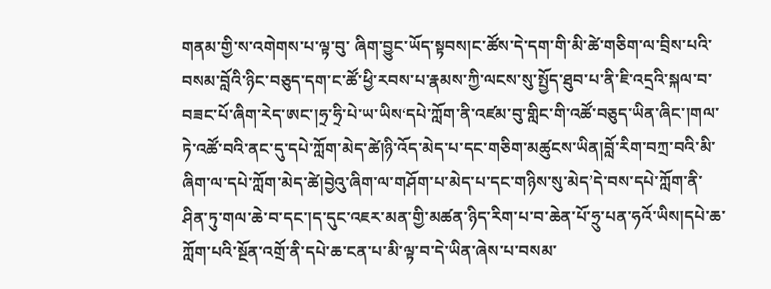གནམ་གྱི་ས་འགེགས་པ་ལྟ་བུ་ ཞིག་བྱུང་ཡོད་སྟབས།ང་ཚོས་དེ་དག་གི་མི་ཚེ་གཅིག་ལ་བྲིས་པའི་བསམ་བློའི་ཉིང་བཅུད་དག་ང་ཚོ་ཕྱི་རབས་པ་རྣམས་ཀྱི་ལངས་སུ་སྤྱོད་ཐུབ་པ་ནི་ཇི་འདྲའི་སྐལ་བ་བཟང་པོ་ཞིག་རེད་ཨང་།ཧྲ་ཧྲི་པེ་ཡ་ཡིས‘དཔེ་ཀློག་ནི་འཛམ་བུ་གླིང་གི་འཚོ་བཅུད་ཡིན་ཞིང་།གལ་ཏེ་འཚོ་བའི་ནང་དུ་དཔེ་ཀློག་མེད་ཚེ།ཉི་འོད་མེད་པ་དང་གཅིག་མཚུངས་ཡིན།བློ་རིག་བཀྲ་བའི་མི་ཞིག་ལ་དཔེ་ཀློག་མེད་ཚེ།བྱེའུ་ཞིག་ལ་གཤོག་པ་མེད་པ་དང་གཉིས་སུ་མེད’དེ་བས་དཔེ་ཀློག་ནི་ཤིན་ཏུ་གལ་ཆེ་བ་དང་།ད་དུང་འཇར་མན་གྱི་མཚན་ཉིད་རིག་པ་བ་ཆེན་པོ་ཧྲུ་པན་ཧའོ་ཡིས།དཔེ་ཆ་ཀློག་པའི་སྔོན་འགྲོ་ནི་དཔེ་ཆ་ངན་པ་མི་ལྟ་བ་དེ་ཡིན་ཞེས་པ་བསམ་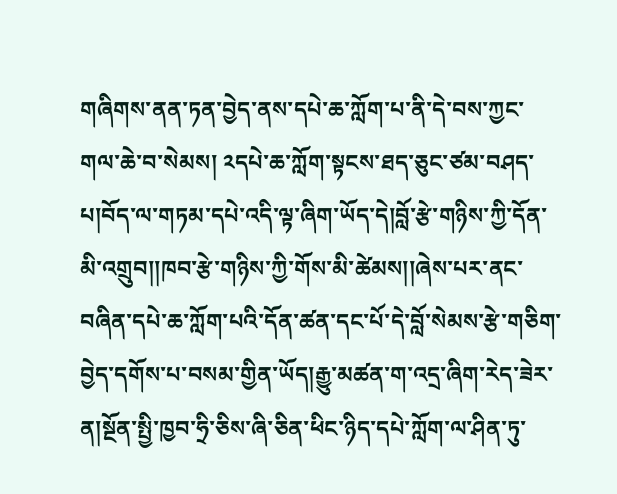གཞིགས་ནན་ཏན་བྱེད་ནས་དཔེ་ཆ་ཀློག་པ་ནི་དེ་བས་ཀྱང་གལ་ཆེ་བ་སེམས། ༢དཔེ་ཆ་ཀློག་སྟངས་ཐད་ཅུང་ཙམ་བཤད་པ།བོད་ལ་གཏམ་དཔེ་འདི་ལྟ་ཞིག་ཡོད་དེ།བློ་རྩེ་གཉིས་ཀྱི་དོན་མི་འགྲུབ།།ཁབ་རྩེ་གཉིས་ཀྱི་གོས་མི་ཚེམས།།ཞེས་པར་ནང་བཞིན་དཔེ་ཆ་ཀློག་པའི་དོན་ཚན་དང་པོ་དེ་བློ་སེམས་རྩེ་གཅིག་བྱེད་དགོས་པ་བསམ་གྱིན་ཡོད།རྒྱུ་མཚན་ག་འདྲ་ཞིག་རེད་ཟེར་ན།སྔོན་སྤྱི་ཁྱབ་ཧྲི་ཅིས་ཞི་ཅིན་ཕིང་ཉིད་དཔེ་ཀློག་ལ་ཤིན་ཏུ་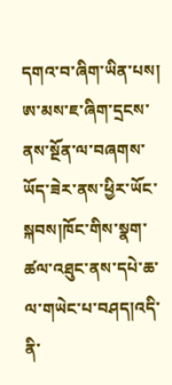དགའ་བ་ཞིག་ཡིན་པས། ཨ་མས་ཇ་ཞིག་དྲངས་ནས་སྔོན་ལ་བཞགས་ཡོད་ཟེར་ནས་ཕྱིར་ཡོང་སྐབས།ཁོང་གིས་སྣག་ཚལ་འཐུང་ནས་དཔེ་ཆ་ལ་གཡེང་པ་བཤད།འདི་ནི་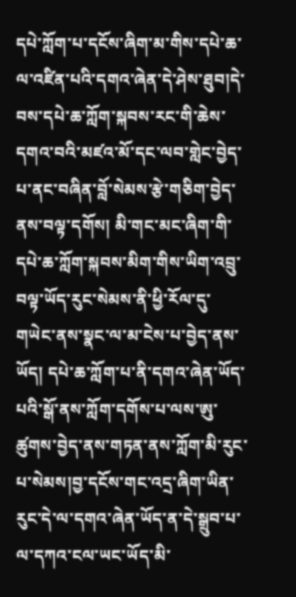དཔེ་ཀློག་པ་དངོས་ཞིག་མ་གིས་དཔེ་ཆ་ལ་འཛིན་པའི་དགའ་ཞེན་དེ་ཤེས་ཐུབ།དེ་བས་དཔེ་ཆ་ཀློག་སྐབས་རང་གི་ཆེས་དགའ་བའི་མཛའ་མོ་དང་ལབ་གླེང་བྱེད་པ་ནང་བཞིན་བློ་སེམས་རྩེ་གཅིག་བྱེད་ནས་བལྟ་དགོས། མི་གང་མང་ཞིག་གི་དཔེ་ཆ་ཀློག་སྐབས་མིག་གིས་ཡིག་འབྲུ་བལྟ་ཡོད་རུང་སེམས་ནི་ཕྱི་རོལ་དུ་གཡེང་ནས་སྣང་ལ་མ་ངེས་པ་བྱེད་ནས་ཡོད། དཔེ་ཆ་ཀློག་པ་ནི་དགའ་ཞེན་ཡོད་པའི་སྒོ་ནས་ཀློག་དགོས་པ་ལས་ཨུ་ཚུགས་བྱེད་ནས་གཏན་ནས་ཀློག་མི་རུང་པ་སེམས།བྱ་དངོས་གང་འདྲ་ཞིག་ཡིན་རུང་དེ་ལ་དགའ་ཞེན་ཡོད་ན་དེ་སྒྲུབ་པ་ལ་དཀའ་ངལ་ཡང་ཡོད་མི་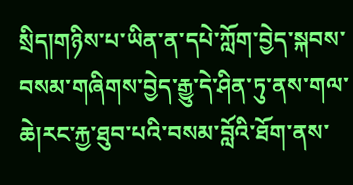སྲིད།གཉིས་པ་ཡིན་ན་དཔེ་ཀློག་བྱེད་སྐབས་བསམ་གཞིགས་བྱེད་རྒྱུ་དེ་ཤིན་ཏུ་ནས་གལ་ཆེ།རང་རྐྱ་ཐུབ་པའི་བསམ་བློའི་ཐོག་ནས་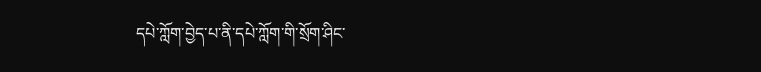དཔེ་ཀློག་བྱེད་པ་ནི་དཔེ་ཀློག་གི་སྲོག་ཤིང་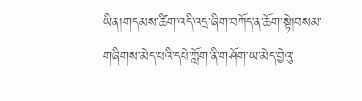ཡིན།གདམས་ཚིག་འདི་འདྲ་ཞིག་བཀོད་ན་ཆོག་སྟེ།བསམ་གཞིགས་མེད་པའི་དཔེ་ཀློག་ནི་གཤོག་ཡ་མེད་བྱེའུ་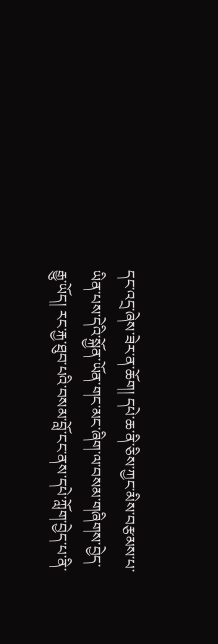དང་འདྲ་ཞེས་ཟེར་ན་ཆོག། དཔེ་ཆ་ནི་ཅིས་ཀྱང་མིས་བརྩམས་པ་ཡིན་པས་དེའི་སྐྱོན་ཡོན་གང་མང་ཞིག་ལ་བསམ་གཞིགས་བྱེད་རྒྱུ་ཡོད། རང་རྐྱ་ཐུབ་པའི་བསམ་བློ་ངང་ནས་དཔེ་ཀློག་བྱེད་པ་ནི་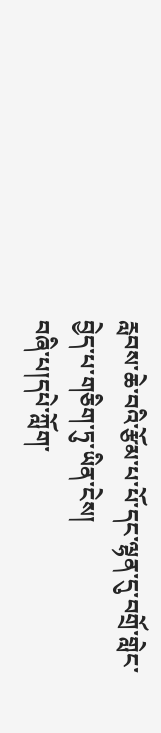རླབས་ཆེ་བའི་རྩོམ་པ་པོ་དང་ལྷན་དུ་བགྲོ་གླེང་བྱེད་པ་གཅིག་ཏུ་ཡིན་ངེས།
བཞི་པ།དཔེ་ཀློག་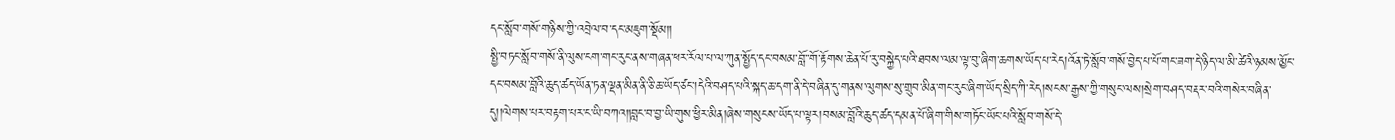དང་སློབ་གསོ་གཉིས་ཀྱི་འབྲེལ་བ་དང་མཇུག་སྡོམ༎
སྤྱི་བཏང་སློབ་གསོ་ནི་ལུས་ངག་གང་རུང་ནས་གཞན་ཕར་རོལ་པ་ལ་ཀུན་སྤྱོད་དང་བསམ་བློ་་གོ་རྟོགས་ཆེན་པོ་རུ་བསྐྱེད་པའི་ཐབས་ལམ་ལྟ་བུ་ཞིག་ཆགས་ཡོད་པ་རེད།འོན་ཏེ་སློབ་གསོ་བྱེད་པ་པོ་གང་ཟག་དེ་ཉིད་ལ་མི་ཚེའི་ཉམས་མྱོང་དང་བསམ་བློའི་ཆུད་ཚད་ཡོན་ཏན་ལྡན་མིན་ནི་ཅི་ཆ་ཡོད་ཙང་།དེའི་བཤད་པའི་སྐད་ཆ་དག་ནི་དེ་བཞིན་དུ་གནས་ལུགས་སུ་གྲུབ་མིན་གང་རུང་ཞིག་ཡོད་སྲིད་ཀི་རེད།སངས་རྒྱས་ཀྱི་གསུང་ལས།སྲེག་བཤད་བརྡར་བའི་གསེར་བཞིན་དུ།།ལེགས་པར་བརྟག་པར་ང་ཡི་བཀའ༎བླང་བ་བྱ་ཡི་གུས་ཕྱིར་མིན།ཞེས་གསུངས་ཡོད་པ་ལྟར།བསམ་བློའི་ཆུད་ཚད་དམན་པོ་ཞིག་གིས་གཏོང་ཡོང་པའི་སློབ་གསོ་དེ་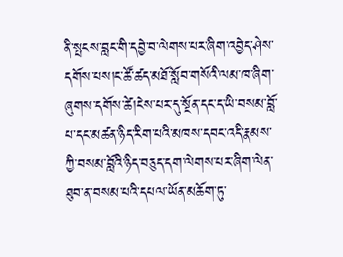ནི་སྤངས་བླང་གི་དབྱེ་བ་ལེགས་པར་ཞིག་འབྱེད་ཤེས་དགོས་པས།ང་ཚོ་ཚད་མཐོ་སློབ་གསོའི་ལམ་ཁ་ཞིག་ཞུགས་དགོས་ཚེ།ངེས་པར་དུ་སྔོན་དང་ད་ཡི་བསམ་བློ་པ་དང་མཚན་ཉིད་རིག་པའི་མཁས་དབང་འདི་རྣམས་ཀྱི་བསམ་བློའི་ཉིད་བཅུད་དག་ལེགས་པར་ཞིག་ལེན་ཐུབ་ན་བསམ་པའི་དཔལ་ཡོན་མཆོག་ཏུ་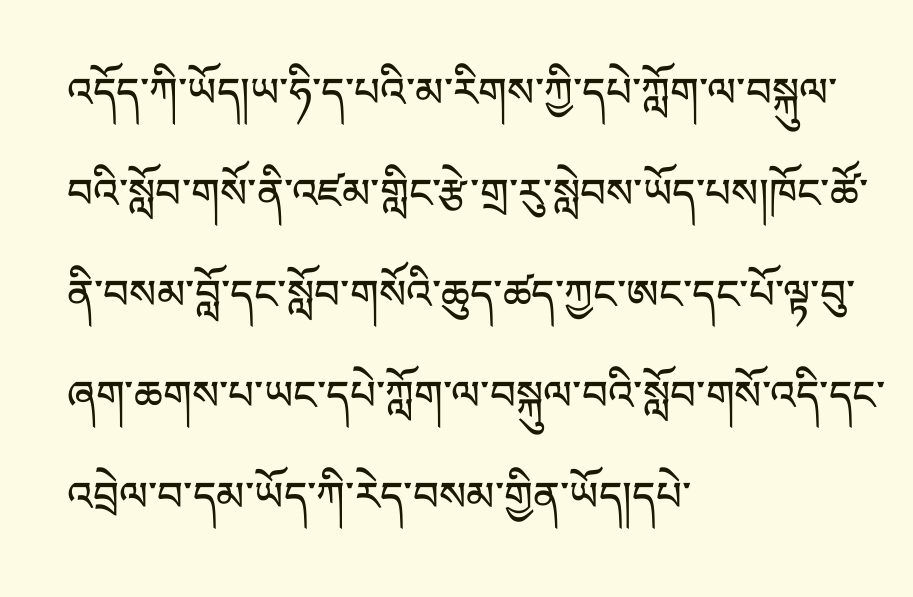འདོད་ཀི་ཡོད།ཡ་ཧི་ད་པའི་མ་རིགས་ཀྱི་དཔེ་ཀློག་ལ་བསྐུལ་བའི་སློབ་གསོ་ནི་འཛམ་གླིང་རྩེ་གྲ་རུ་སླེབས་ཡོད་པས།ཁོང་ཚོ་ནི་བསམ་བློ་དང་སློབ་གསོའི་ཆུད་ཚད་ཀྱང་ཨང་དང་པོ་ལྟ་བུ་ཞག་ཆགས་པ་ཡང་དཔེ་ཀློག་ལ་བསྐུལ་བའི་སློབ་གསོ་འདི་དང་འབྲེལ་བ་དམ་ཡོད་ཀི་རེད་བསམ་གྱིན་ཡོད།དཔེ་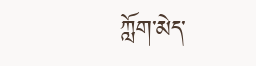ཀློག་མེད་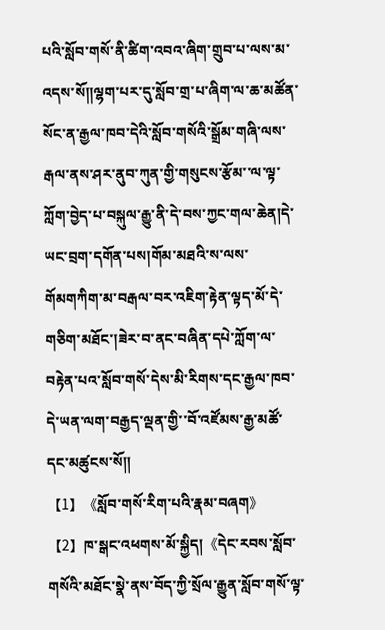པའི་སློབ་གསོ་ནི་ཚིག་འབའ་ཞིག་གྲུབ་པ་ལས་མ་འདས་སོ༎ལྷག་པར་དུ་སློབ་གྲ་པ་ཞིག་ལ་ཆ་མཚོན་སོང་ན་རྒྱལ་ཁབ་དེའི་སློབ་གསོའི་སྒྲོམ་གཞི་ལས་རྒལ་ནས་ཤར་ནུབ་ཀུན་གྱི་གསུངས་རྩོམ་་ལ་ལྟ་ཀློག་བྱེད་པ་བསྐུལ་རྒྱུ་ནི་དེ་བས་ཀྱང་གལ་ཆེན།དེ་ཡང་བྲག་དགོན་པས།གོམ་མཐའི་ས་ལས་གོམགཀིག་མ་བརྒལ་བར་འཇིག་རྟེན་ལྟད་མོ་དེ་གཅིག་མཐོང་།ཟེར་བ་ནང་བཞིན་དཔེ་ཀློག་ལ་བརྟེན་པའ་སློབ་གསོ་དེས་མི་རིགས་དང་རྒྱལ་ཁབ་དེ་ཡན་ལག་བརྒྱད་ལྡན་གྱི་་བོ་འཛོམས་རྒྱ་མཚོ་དང་མཚུངས་སོ༎
【1】《སློབ་གསོ་རིག་པའི་རྣམ་བཞག》
【2】ཁ་སྒང་འཕགས་མོ་སྐྱིད།《དེང་རབས་སློབ་གསོའི་མཐོང་སྣེ་ནས་བོད་ཀྱི་སྲོལ་རྒྱུན་སློབ་གསོ་ལྟ་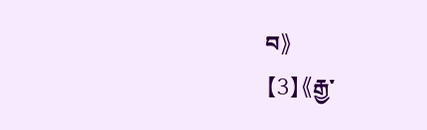བ》
【3】《རྒྱ་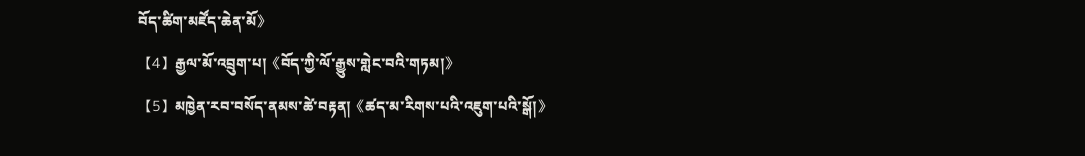བོད་ཚིག་མཛོད་ཆེན་མོ》
【4】རྒྱལ་མོ་འབྲུག་པ།《བོད་ཀྱི་ལོ་རྒྱུས་གླེང་བའི་གཏམ།》
【5】མཁྱེན་རབ་བསོད་ནམས་ཚེ་བརྟན།《ཚད་མ་རིགས་པའི་འཇུག་པའི་སྒོ།》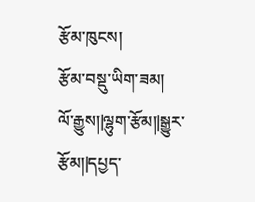རྩོམ་ཁུངས།
རྩོམ་བསྡུ་ཡིག་ཟམ།
ལོ་རྒྱུས།|ལྷུག་རྩོམ།|སྒྱུར་རྩོམ།|དཔྱད་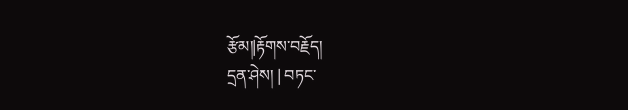རྩོམ།|རྟོགས་བརྗོད།
དྲན་ཤེས། | བཏང་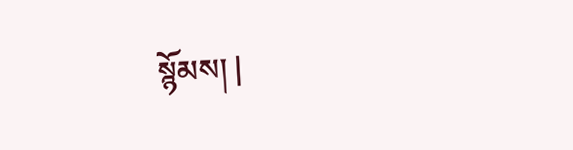སྙོམས། |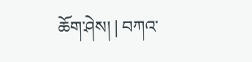ཆོག་ཤེས། | བཀའ་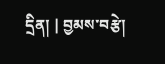དྲིན། | བྱམས་བརྩེ།